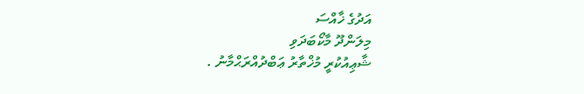އަދުގެ ޚާއްސަ
މިލަންދޫ މާކޯބަދަވި
ޝާޢިއުކުރީ މުޚްތާރު ޢަބްދުއްރަޙްމާނު .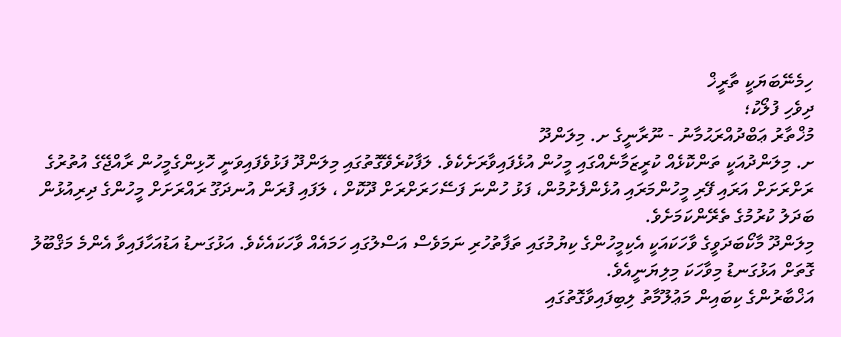ހިމެނޭބަޔަކީ ތާރީޚް
ދިވެހި ފުލޯކު؛
މުޚްތާރު ޢަބްދުއްރަޙުމާނު - ނޫރާނީގެ ށ. މިލަންދޫ
ށ. މިލަންދުއަކީ ތަންކޮޅެއް ކުރީޒަމާނެއްގައި މީހުން އުޅެފައިވާރަށެކެވެ. ލަފާކުރެވޭގޮތުގައި މިލަންދޫ ފަޅުވެފައިވަނީ ހޮޅިންގެމީހުން ރާއްޖޭގެ އުތުރުގެ ރަށްރަށަށް އަރައި ފޭރި މީހުންމަރައި އުޅެންފެށުމުން، ފަޅު ހުންނަ ފަސޭހަރަށްރަށް ދޫކޮށް ، ލަފައި ފުރަން އުނދަގޫ ރައްރަށަށް މީހުންގެ ދިރިއުޅުން ބަދަލު ކުރުމުގެ ތެރޭންކަމަށެވެ.
މިލަންދޫ މާކޯބަދަވީގެ ވާހަކައަކީ އެކިމީހުންގެ ކިޔުމުގައި ތަފާތުހުރި ނަމަވެސް އަސްލުގައި ހަމައެއް ވާހަކައެކެވެ. އަޅުގަނޑު އަޑުއަހާފައިވާ އެންމެ މަޤްބޫލު ގޮތަށް އަޅުގަނޑު މިވާހަކަ މިލިޔަނީއެވެ.
އަޚްބާރުންގެ ކިބައިން މަޢުލޫމާތު ލިބިފައިވާގޮތުގައި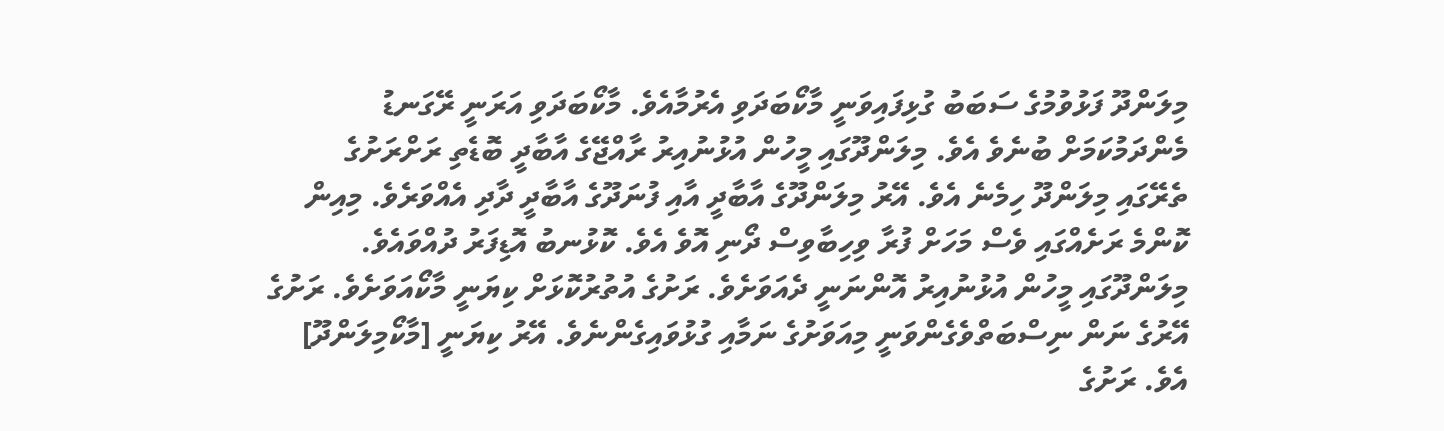މިލަންދޫ ފަޅުވުމުގެ ސަބަބު ގުޅިފައިވަނީ މާކޯބަދަވި އެރުމާއެވެ. މާކޯބަދަވި އަރަނީ ރޭގަނޑު މެންދަމުކަމަށް ބުނެވެ އެވެ. މިލަންދޫގައި މީހުން އުޅުނުއިރު ރާއްޖޭގެ އާބާދީ ބޮޑެތި ރަށްރަށުގެ ތެރޭގައި މިލަންދޫ ހިމެނެ އެވެ. އޭރު މިލަންދޫގެ އާބާދީ އާއި ފުނަދޫގެ އާބާދީ ދާދި އެއްވަރެވެ. މިއިން ކޮންމެ ރަށެއްގައި ވެސް މަހަށް ފުރާ ވިހިބާވިސް ދޯނި އޮވެ އެވެ. ކޮޅުނބު އޮޑިފަރު ދުއްވައެވެ. މިލަންދޫގައި މީހުން އުޅުނުއިރު އޮންނަނީ ދެއަވަށެވެ. ރަށުގެ އުތުރުކޮޅަށް ކިޔަނީ މާކޯއަވަށެވެ. ރަށުގެ އޭރުގެ ނަން ނިސްބަތްވެގެންވަނީ މިއަވަށުގެ ނަމާއި ގުޅުވައިގެންނެވެ. އޭރު ކިޔަނީ [މާކޯމިލަންދޫ] އެވެ. ރަށުގެ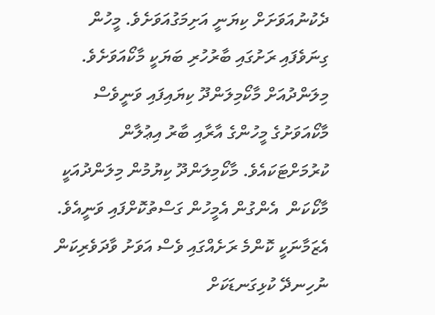ދެކުނުއަވަށަށް ކިޔަނީ އަށިމަގުއަވަށެވެ. މީހުން ގިނަވެފައި ރަށުގައި ބާރުހުރި ބަޔަކީ މާކޯއަވަށެވެ. މިލަންދުއަށް މާކޯމިލަންދޫ ކިޔައިފައި ވަނީވެސް މާކޯއަވަށުގެ މީހުންގެ އާރާއި ބާރު އިޢުލާން ކުރުމަށްޓަކައެވެ. މާކޯމިލަންދޫ ކިޔުމުން މިލަންދުއަކީ މާކޯކަން  އެންގުން އެމީހުން ގަސްތުކޮށްފައި ވަނީއެވެ.
އެޒަމާނަކީ ކޮންމެ ރަށެއްގައި ވެސް އަވަށު ވާދަވެރިކަން ނުހިނދޭ ކުޅިގަނޑަކަށް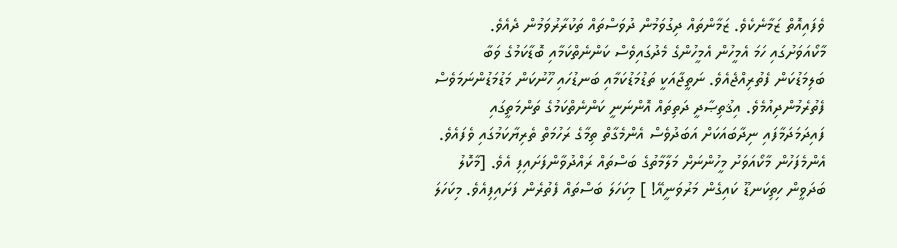ވެފައިއޮތް ޒަމާނެކެވެ. ޒަމާންތައް ދިގުވަމުން ދުވަސްތައް ތަކުރާރުވަމުން ދެއެވެ. މާކޯއަވަށުގައި ހަމަ އެމީހުން އެމީހުންގެ މެދުގައިވެސް ކަންނެތްކަމާއި ބޮޑާކަމުގެ ވަބާ ބަލިމަޑުކަން ފެތުރިއްޖެއެވެ. ނަތީޖާއަކީ ތަޑުމަޑުކަމާއި ބަނޑުހައި ހޫނުކަން މަޑުމަޑުންނަމަވެސް ފެތުރެމުންދިއުމެވެ. އިޤުތިޞާދީ ދަތިތައް އޮންނަނީ ކަންނެތްކަމުގެ ތަންމަތީގައި ފައިދަމަދަމާފައި ނިދާބައަކަށް އަބަދުވެސް އެންމެގާތް ތިމާގެ ރަހުމަތް ތެރިޔާކަމުގައި ވެފައެވެ.
އެންމެފަހުން މާކޯއަވަށު މީހުންނަށް މަލާމާތުގެ ބަސްތައް ރައްދުވާންފަށައިފި އެވެ. [މާކޮލު ބަދަވީން ހިތިކަނޑޫ ކައިގެން މަރުވަނީއޭ! ] މިކަހަލަ ބަސްތައް ފެތުރެން ފަށައިފިއެވެ. މިކަހަލަ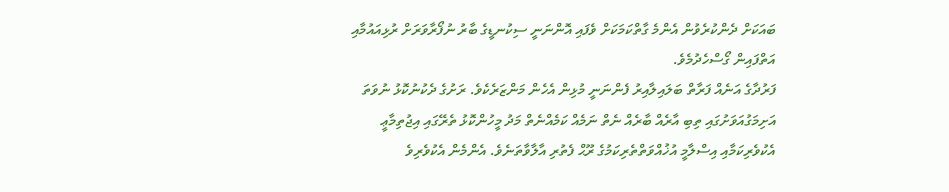ބައަކަށް ދެންކުރެވުން އެންމެ ގާތްކަމަކަށް ވެފައި އޮންނަނީ ސިކުނޑީގެ ބާރު ނުފޯރާވަރަށް ރުޅިއައުމާއި އަތްފައިން ގޯސްހެދުމެވެ.
ފަރުދާގެ އަނެއް ފަރާތް ބަލައިލާއިރު ފެންނަނީ މުޅިން އެހެން މަންޒަރެކެވެ. ރަށުގެ ދެކުނުކޮޅު ނުވަތަ އަށިމަގުއަވަށުގައި ތިބި އާރެއް ބާރެއް ނެތް ނަމެއް ކަމެއްނެތް މަދު މީހުންކޮޅު ތެރޭގައި އިޖުތިމާޢީ އެކުވެރިކަމާއި އިސްލާމީ އުޚުއްވަތްތެރިކަމުގެ ރޫޙް ފެތުރި އާލާވާތަނެވެ. އެންމެން އެކުވެރިވެ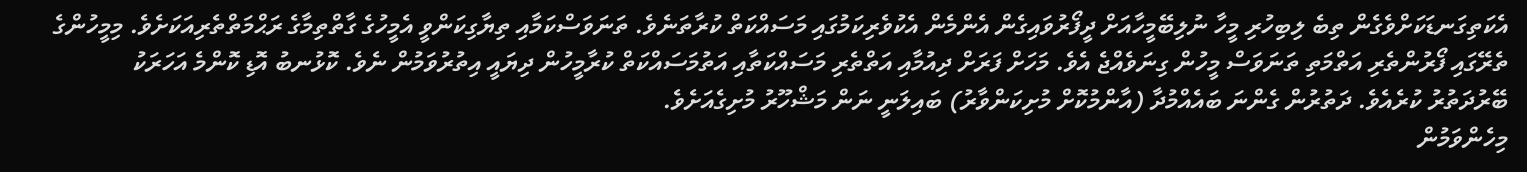އެކަތިގަނޑަކަށްވެގެން ތިބެ ލިބިހުރި މީހާ ނުލިބޭމީހާއަށް ދީފޯރުވައިގެން އެންމެން އެކުވެރިކަމުގައި މަސައްކަތް ކުރާތަނެވެ. ތަނަވަސްކަމާއި ތިޔާގިކަންވީ އެމީހުގެ ގާތްތިމާގެ ރަޙްމަތްތެރިއަކަށެވެ. މިމީހުންގެ ތެރޭގައި ފޯރުންތެރި އަތްމަތި ތަނަވަސް މީހުން ގިނަވެއްޖެ އެވެ. މަހަށް ފަރަށް ދިއުމާއި އަތްތެރި މަސައްކަތާއި އަތުމަސައްކަތް ކުރާމީހުން ދިޔައީ އިތުރުވަމުން ނެވެ. ކޮޅުނބު އޮޑި ކޮންމެ އަހަރަކު ބޭރުދަތުރު ކުރެއެވެ. ދަތުރުން ގެންނަ ބައެއްމުދާ (އާންމުކޮށް މުށިކަންވާރު) ބައިލަނީ ނަން މަޝްހޫރު މުށިގެއަށެވެ.
މިހެންވަމުން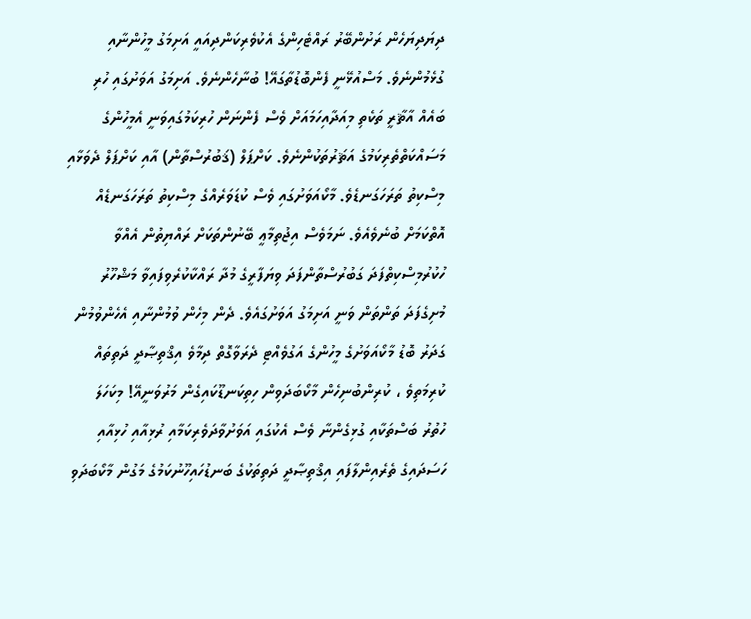ދިޔަދިޔަހެން ރަށުންބޭރު ރައްޓެހިންގެ އެކުވެރިކަންދިއައީ އަށިމަގު މީހުންނާއި ގުޅެމުންނެވެ. މަސްއުޅޭނީ ފެންބޮޑުތާގައޭ! ބުނާހެންނެވެ. އަށިމަގު އަވަށުގައި ހުރި ބައެއް އާޘާރީ ތަކެތި މިއަދާއިހަމައަށް ވެސް ފެންނަން ހުރިކަމުގައިވަނީ އެމީހުންގެ މަސައްކަތްތެރިކަމުގެ އަޘަރުތަކުންނެވެ. ކަށްޕަލް (ޤަބުރުސްތާން) އާއި ކަށްޕަލް ދެވަޅާއި މިސްކިތު ތަރަހަގަނޑެވެ. މާކޯއަވަށުގައި ވެސް ކުޑަވަރެއްގެ މިސްކިތު ތަރަހަގަނޑެއް އޮތްކަމަށް ބުނެވެއެވެ. ނަމަވެސް އިޖުތިމާޢީ ބޭނުންތަކަށް ރައްޔިތުން އެއްވާ ހުކުރުމިސްކިތްފަދަ ގަބުރުސްތާންފަދަ ވިޔަފާރީގެ މުދާ ރައްކާކުރެވިފައިވާ މަޝްހޫރު މުށިގެފަދަ ތަންތަން ވަނީ އަށިމަގު އަވަށުގައެވެ. ދެން މިހެން ވުމުންނާއި އެހެންވުމުން ގަދަރު ބޮޑު މާކޯއަވަށުގެ މީހުންގެ އަގުވެއްޓި ދެރަވާގޮތް ދިމާވެ އިޤްތިޞާދީ ދަތިތައް ކުރިމަތިވެ ، ކުރިންބުނިހެން މާކޯބަދަވިން ހިތިކަނޑޫކައިގެން މަރުވަނީއޭ! މިކަހަލަ ހުތުރު ބަސްތަކާއި ގުޅިގެންނާ ވެސް އެކުގައި އަވަށުވާދަވެރިކަމާއި ރުޅިއާއި ހުޅިއާއި ހަސަދައިގެ ތެރެއިންލާފައި އިޤްތިޞާދީ ދަތިތަކުގެ ބަނޑުހައިހޫނުކަމުގެ މަގުން މާކޯބަދަވި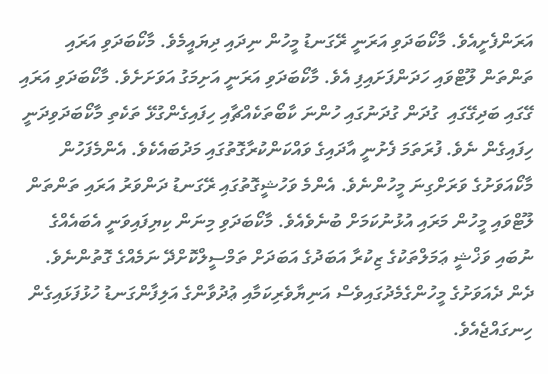އަރަންފެށީއެވެ. މާކޯބަދަވި އަރަނީ ރޭގަނޑު މީހުން ނިދައި ދިޔައީމެވެ. މާކޯބަދަވި އަރައި ތަންތަން ލޫޓްވައި ހަދަންފަށައިފި އެވެ. މާކޯބަދަވި އަރަނީ އަށިމަގު އަވަށަށެވެ. މާކޯބަދަވި އަރައި ގޭގައި ބަދިގޭގައި  ގުދަން ގުދަނުގައި ހުންނަ ކާބޯތަކެއްޗާއި ހިފައިގެންގުޅޭ ތަކެތި މާކޯބަދަވިދަނީ ހިފައިގެން ނެވެ. ފުރަތަމަ ފެށުނީ އާދައިގެ ވައްކަންކުރާގޮތުގައި މަދުބައެކެވެ. އެންމެފަހުން މާކޯއަވަށުގެ ވަރަށްގިނަ މީހުންނެވެ. އެންމެ ވަހުޝީގޮތުގައި ރޭގަނޑު ދަންވަރު އަރައި ތަންތަން ލޫޓްވައި މީހުން މަރައި އުޅުނުކަމަށް ބުނެވެއެވެ. މާކޯބަދަވި މިނަން ކިޔިފައިވަނީ އެބައެއްގެ ނުބައި ވަޚްޝީ ޢަމަލްތަކުގެ ޒިކުރާ އަބަދުގެ އަބަދަށް ތަމްސީލްކޮށްދޭ ނަމެއްގެ ގޮތުންނެވެ.
ދެން ދެއަވަށުގެ މީހުންގެމެދުގައިވެސް އަނިޔާވެރިކަމާއި ޢުދުވާންގެ އަލިފާންގަނޑު ހުޅުފަޅައިގެން ހިނގައްޖެއެވެ.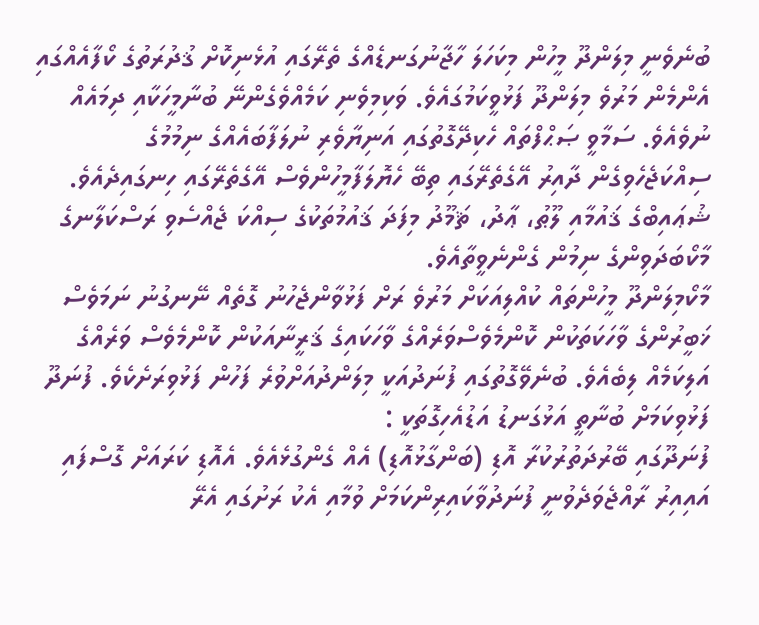ބުނެވެނީ މިލަންދޫ މީހުން މިކަހަލަ ހާޖާނުގަނޑެއްގެ ތެރޭގައި އުޅެނިކޮށް ޤުދުރަތުގެ ކޯފާއެއްގައި އެންމެން މަރުވެ މިލަންދޫ ފަޅުވީކަމުގައެވެ. ވަކިމިވެނި ކަމެއްވެގެންނޭ ބުނާމީހަކާއި ދިމައެއް ނުވެއެވެ. ސަމާވީ ޞަޙްފްތައް ހެކިދޭގޮތުގައި އަނިޔާވެރި ނުލަފާބައެއްގެ ނިމުމުގެ ސިއްކަޖެހެވިގެން ދާއިރު އޭގެތެރޭގައި ތިބޭ ހެޔޮލަފާމީހުންވެސް އޭގެތެރޭގައި ހިނގައިދެއެވެ. ޝުޢައިބްގެ ޤައުމާއި ލޫޠު، ޢާދު، ޘަމޫދު މިފަދަ ޤައުމުތަކުގެ ސިއްކަ ޖެއްސެވި ރަސްކަލާނގެ މާކޯބަދަވިންގެ ނިމުން ގެންނެވީތާއެވެ.
މާކޯމިލަންދޫ މީހުންތައް ކުއްލިއަކަށް މަރުވެ ރަށް ފަޅުވާންޖެހުނު ގޮތެއް ނޭނގުނު ނަމަވެސް ޚަބީރުންގެ ވާހަކަތަކުން ކޮންމެވެސްވަރެއްގެ ވާހަކައިގެ ޤަރީނާއަކުން ކޮންމެވެސް ވަރެއްގެ އަލިކަމެއް ލިބެއެވެ. ބުނެވޭގޮތުގައި ފުނަދުއަކީ މިލަންދުއަށްވުރެ ފަހުން ފަޅުވިރަށެކެވެ. ފުނަދޫ ފަޅުވިކަމަށް ބުނާތީ އަޅުގަނޑު އަޑުއެހިގޮތަކީ :
ފުނަދޫގައި ބޭރުދަތުރުކުރާ އޮޑި (ބަންގާޅުއޮޑި) އެއް ގެންގުޅެއެވެ. އެއޮޑި ކަރައަށް ގޮސްފައި އައިއިރު ރާއްޖެވަދެވުނީ ފުނަދުވާކައިރިންކަމަށް ވުމާއި އެކު ރަށުގައި އެރޭ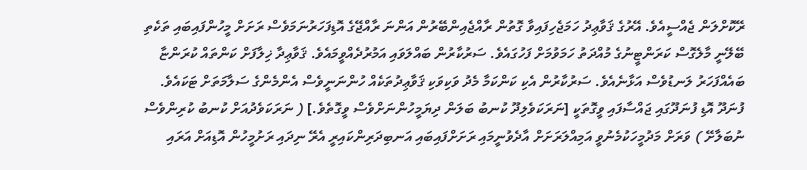ރޭކޮށްލަން ޖެއްސީއެވެ. އޭރުގެ ޤަވާޢިދު ހަމަޖެހިފައިވާ ގޮތުން ރާއްޖެއިންބޭރުން އަންނަ ރާއްޖޭގެ އޮޑިފަހަރުނަމަވެސް ރަށަށް މީހުންފައިބައި ތަކެތި ބޭލޭނީ މާލެގޮސް ކަރަންޓީނުގެ މުއްދަތު ހަމަވުމަށް ފަހުގައެވެ. ސަރުކާރުން ބައްލަވައި އަމުރުދެއްވީމައެވެ. ޤަވާޢިދާ ޚިލާފަށް ކަންތައް ކުރަންޏާ ބައެއްފަހަރު ލަނޑުވެސް އަޅާނެއެވެ. ސަރުކާރުން އެކި ކަންކަމާ މެދު ވަކިވަކި ޤަވާޢިދުތަކެއް ހުންނަނީވެސް އެންމެންގެ ސަލާމަތަށް ޓަކައެވެ. ފުނަދޫ އޮޑި ފުނަދޫގައި ޖައްސާފައި ވީގޮތަކީ [ނަރަކަވެލިދޫ ކުނބު ބަލަން ދިޔަމީހުންނަށްވެސް ވީގޮތެވެ.] ( ނަރަކަވެދުއަށް ކުނބު ކުރިންވެސް ނުބަލާށޭ ) ވަރަށް މަދުމީހަކުމެނުވީ އަމިއްލަރަށަށް އާދެވުނީމައި ރަށަށްފައިބައި އަނބިދަރިންކައިރީ އެރޭ ނިދައި ރަށުމީހުން އޮޑިއަށް އަރައި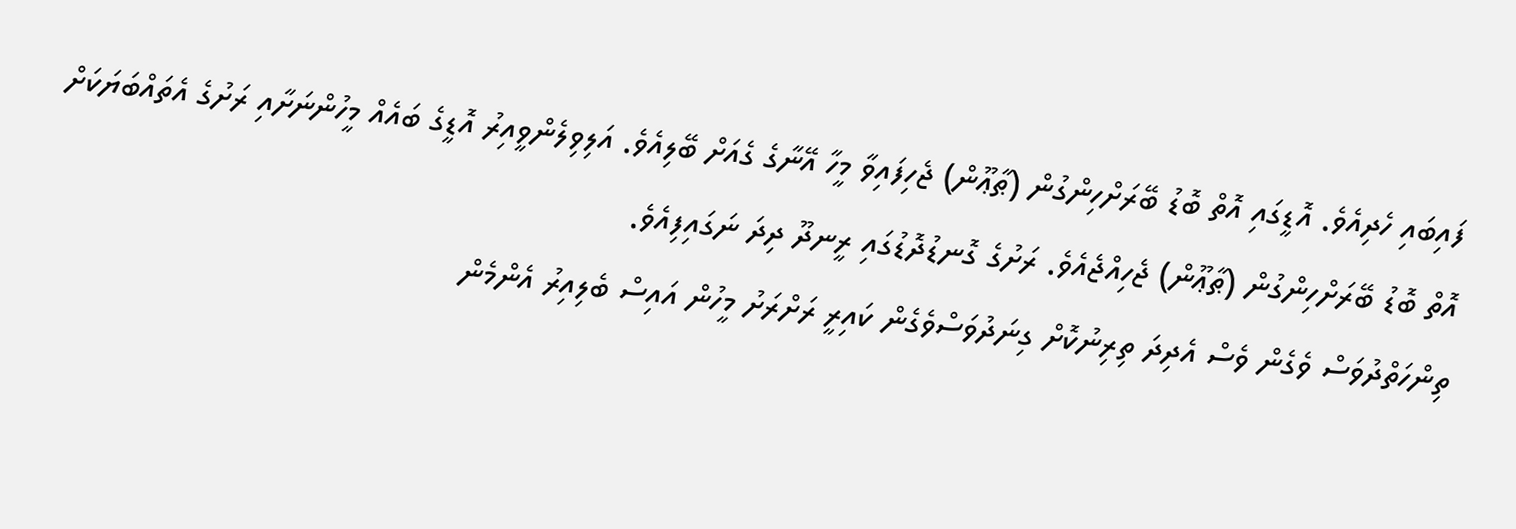ފައިބައި ހެދިއެވެ. އޮޑީގައި އޮތް ބޮޑު ބޭރަށްހިންގުން (ޠާޢޫން) ޖެހިފައިވާ މީހާ އޭނާގެ ގެއަށް ބޭލިއެވެ. އަލިވިލެންވީއިރު އޮޑީގެ ބައެއް މީހުންނަށާއި ރަށުގެ އެތައްބަޔަކަށް އޮތް ބޮޑު ބޭރަށްހިންގުން (ޠާޢޫން) ޖެހިއްޖެއެވެ. ރަށުގެ ގޮނޑުދޮޑުގައި ރީނދޫ ދިދަ ނަގައިފިއެވެ.
ތިންހަތްދުވަސް ވެގެން ވެސް އެދިދަ ތިރިނުކޮށް ގިނަދުވަސްވެގެން ކައިރީ ރަށްރަށު މީހުން އައިސް ބެލިއިރު އެންމެން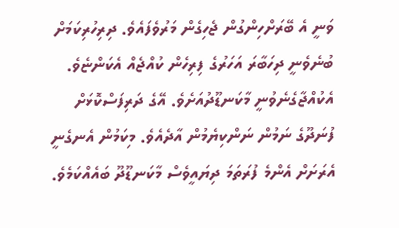ވަނީ އެ ބޭރަށްހިންގުން ޖެހިގެން މަރުވެފައެވެ. ދިރިހުރިކަމަށް ބުނެވެނީ ދިހަބާރަ އަހަރުގެ ފިރިހެން ކުއްޖެއް އެކަންޏެވެ. އެކުއްޖާގެނެވުނީ މާކަނޑޫދުއަށެވެ. އޭގެ ދަރިފަސްކޮޅަށް ފުނަދޫގެ ނަމުން ނަންކިޔެމުން އާދެއެވެ. މިކަމުން އެނގެނީ އެރަށަށް އެންމެ ފުރަތަމަ ދިޔައީވެސް މާކަނޑޫދޫ ބައެއްކަމެވެ.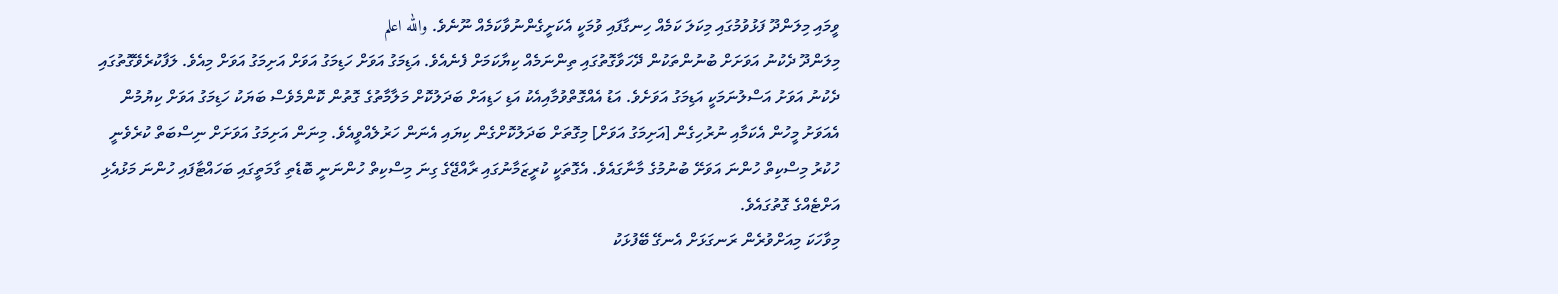ވީމައި މިލަންދޫ ފަޅުވުމުގައި މިކަލަ ކަމެއް ހިނގާފައި ވުމަކީ އެކަށީގެންނުވާކަމެއް ނޫނެވެ. والله اعلم
މިލަންދޫ ދެކުނު އަވަށަށް ބުނުންތަކުން ދޭހަވާގޮތުގައި ތިންނަމެއް ކިޔާކަމަށް ފެނެއެވެ. އަޑިމަގު އަވަށް ހަޑިމަގު އަވަށް އަށިމަގު އަވަށް މިއެވެ. ލަފާކުރެވޭގޮތުގައި ދެކުނު އަވަށު އަސްލުނަމަކީ އަޑިމަގު އަވަށެވެ. އަޑު އެއްގޮތްވުމާއިއެކު އަޑި ހަޑިއަށް ބަދަލުކޮށް މަލާމާތުގެ ގޮތުން ކޮންމެވެސް ބަޔަކު ހަޑިމަގު އަވަށް ކިޔުމުން އެއަވަށު މީހުން އެކަމާއި ނުރުހިގެން [އަށިމަގު އަވަށް] މިގޮތަށް ބަދަލުކޮށްގެން ކިޔައި އެނަން ހަރުލެއްވީއެވެ. މިނަން އަށިމަގު އަވަށަށް ނިސްބަތް ކުރެވެނީ ހުކުރު މިސްކިތް ހުންނަ އަވަށޭ ބުނުމުގެ މާނާގައެވެ. އެގޮތަކީ ކުރީޒަމާނުގައި ރާއްޖޭގެ ގިނަ މިސްކިތް ހުންނަނީ ބޮޑެތި ގާމަތީގައި ބަހައްޓާފައި ހުންނަ މަޅުއެޅި އަށްޓެއްގެ ގޮތުގައެވެ.
މިވާހަކަ މިއަށްވުރެން ރަނގަޅަށް އެނގޭ ބޭފުޅަކު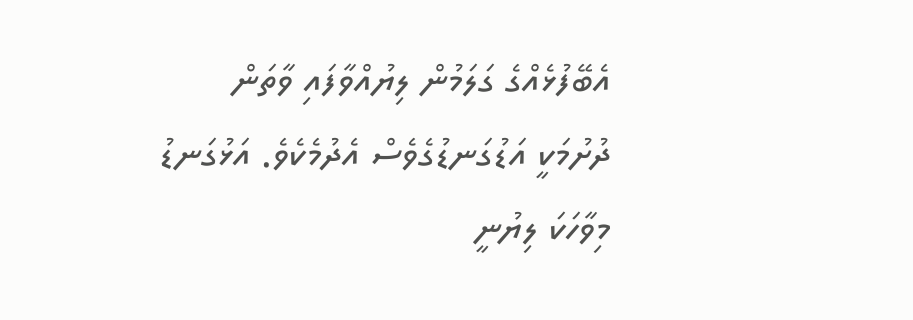އެބޭފުޅެއްގެ ގަލަމުން ލިޔުއްވާފައި ވާތަން ދުށުމަކީ އަޑުގަނޑުގެވެސް އެދުމެކެވެ. އަޅުގަނޑު މިވާހަކަ ލިޔުނީ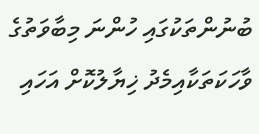ބުނުންތަކުގައި ހުންނަ މިބާވަތުގެ ވާހަކަތަކާއިމެދު ޚިޔާލުކޮށް އަހައި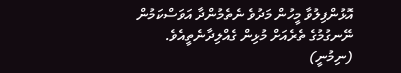އޮޅުންފިލުވާ މީހުން މަދުވެ ނެތެމުންދާ އަވަސްކަމުން ނޭނގުމުގެ ތެރެއަށް މުޅިން ގެއްލިދާނެތީއެވެ.
(ނިމުނީ)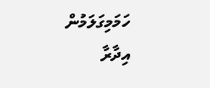ހަމަމިގަލަމުން
އިދާރާ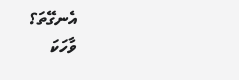އެނގޭތަ؟
ވާހަކަ